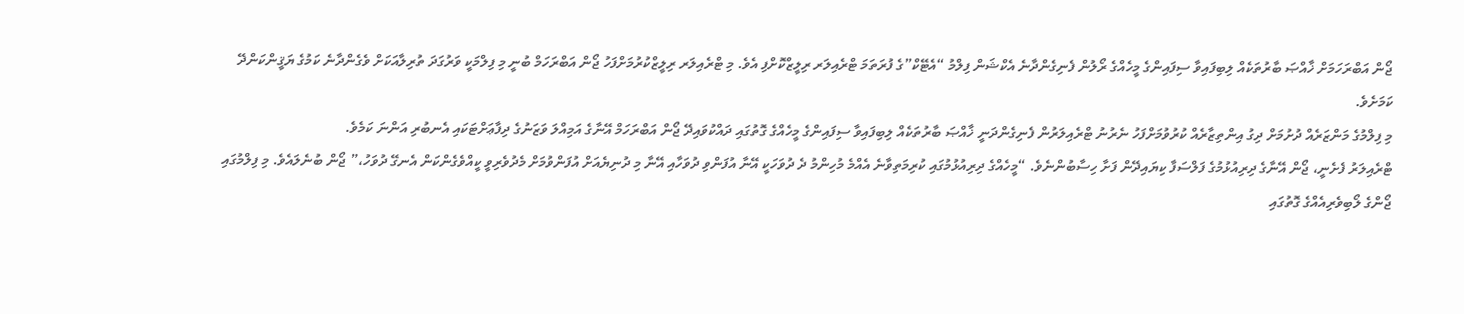ޖޯން އަބްރަހަމަށް ޚާއްޞަ ބާރުތަކެއް ލިބިފައިވާ ސިފައިންގެ މީހެއްގެ ރޯލުން ފެނިގެންދާނެ އެކްޝަން ފިލްމު “އެޓޭކް”ގެ ފުރަތަމަ ޓްރެއިލަރ ރިލީޒްކޮށްފި އެވެ. މި ޓްރެއިލަރ ރިލީޒްކުރުމަށްފަހު ޖޯން އަބްރަހަމް ބުނީ މި ފިލްމަކީ ވަރުގަދަ ތުރިލާއަކަށް ވެގެންދާނެ ކަމުގެ ޔަޤީންކަންދޭ ކަމަށެވެ.
މި ފިލްމުގެ މަންޒަރެއް ދުށުމަށް ދިގު އިންތިޒާރެއް ކުރުވުމަށްފަހު ނެރުނު ޓްރެއިލަރުން ފެނިގެންދަނީ ޚާއްޞަ ބާރުތަކެއް ލިބިފައިވާ ސިފައިންގެ މީހެއްގެ ގޮތުގައި ދައްކުވައިދޭ ޖޯން އަބްރަހަމް އޭނާގެ އަމިއްލަ ވަޒަނުގެ ދިފާޢަށްޓަކައި އެނބުރި އަންނަ ކަމެވެ.
ޓްރެއިލަރު ފެށެނީ، ޖޯން އޭނާގެ ދިރިއުޅުމުގެ ފަލްސަފާ ކިޔައިދޭން ފަށާ ހިސާބުންނެވެ. “މީހެއްގެ ދިރިއުޅުމުގައި ކުރިމަތިވާނެ އެއްމެ މުހިންމު ދެ ދުވަހަކީ އޭނާ އުފަންވި ދުވަހާއި އޭނާ މި ދުނިޔެއަށް އުފަންވުމަށް މެދުވެރިވީ ކީއްވެގެންކަން އެނގޭ ދުވަހު،” ޖޯން ބުނެލައެވެ. މި ފިލްމުގައި ޖޯންގެ ލޯބިވެރިއެއްގެ ގޮތުގައި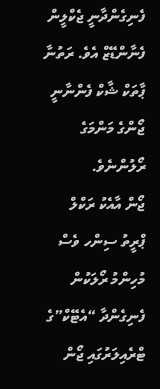ފެނިގެންދާނީ ޖެކްލީން ފެނާންޑޭޒް އެވެ. ރަތުނާ ޕާތަކް ޝާކް ފެންނާނީ ޖޯންގެ މަންމަގެ ރޯލުންނެވެ.
ޖޯން އާއެކު ރަކްލް ޕްރީތު ސިންހ ވެސް މުހިންމު ރޯލަކުން ފެނިގެންދާ “އެޓޭކް”ގެ ޓްރެއިލަރުގައި ޖޯން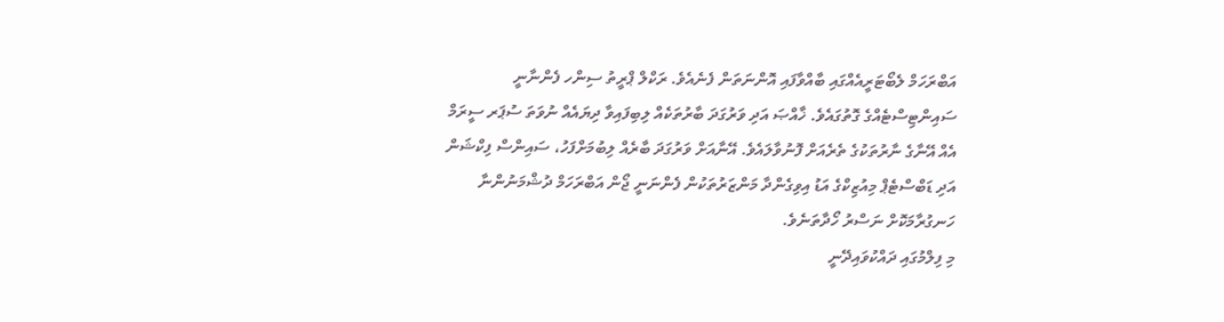އަބްރަހަމް ލެބޯޓަރީއެއްގައި ބާއްވާފައި އޮންނަތަން ފެނެއެވެ. ރަކްލް ޕްރީތު ސިންހ ފެންނާނީ ސައިންޓިސްޓެއްގެ ގޮތުގައެވެ. ޚާއްޞަ އަދި ވަރުގަދަ ބާރުތަކެއް ލިބިފައިވާ ދިޔައެއް ނުވަތަ ސުޕަރ ސީރަމް އެއް އޭނާގެ ނާރުތަކުގެ ތެރެއަށް ފޮނުވާލައެވެ. އޭނާއަށް ވަރުގަދަ ބާރެއް ލިބުމަށްފަހު، ސައިންސް ފިކްޝަން އަދި ޑަބްސްޓެޕް މިއުޒިކްގެ އަޑު އިވިގެންދާ މަންޒަރުތަކުން ފެންނަނީ ޖޯން އަބްރަހަމް ދުޝްމަނުންނާ ހަނގުރާމަކޮށް ނަސްރު ހޯދާތަނެވެ.
މި ފިލްމުގައި ދައްކުވައިދޭނީ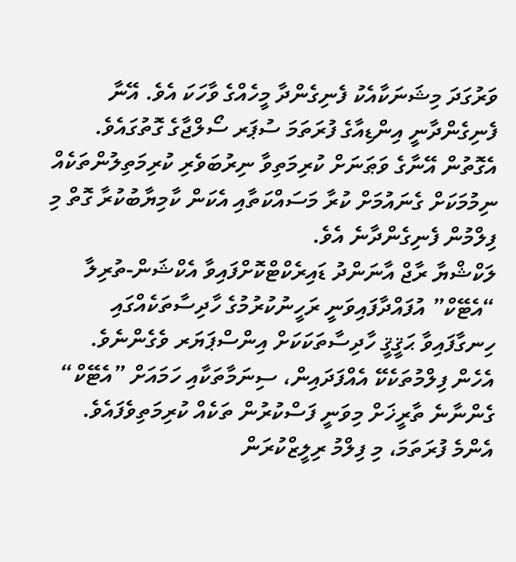ވަރުގަދަ މިޝަނަކާއެކު ފެނިގެންދާ މީހެއްގެ ވާހަކަ އެވެ. އޭނާ ފެނިގެންދާނީ އިންޑިއާގެ ފުރަތަމަ ސުޕަރ ސޯލްޖާގެ ގޮތުގައެވެ. އެގޮތުން އޭނާގެ ވަޠަނަށް ކުރިމަތިވާ ނިރުބަވެރި ކުރިމަތިލުންތަކެއް ނިމުމަކަށް ގެނައުމަށް ކުރާ މަސައްކަތާއި އެކަން ކާމިޔާބުކުރާ ގޮތް މި ފިލްމުން ފެނިގެންދާނެ އެވެ.
ލަކްޝްޔާ ރާޖް އާނަންދު ޑައިރެކްޓްކޮށްފައިވާ އެކްޝަން-ތުރިލާ “އެޓޭކް” އުފައްދާފައިވަނީ ރަހީނުކުރުމުގެ ހާދިސާތަކެއްގައި ހިނގާފައިވާ ޙަޤީޤީ ހާދިސާތަކަކަށް އިންސްޕަޔަރ ވެގެންނެވެ.
އެހެން ފިލްމުތަކެކޭ އެއްފަދައިން، ސިނަމާތަކާއި ހަމައަށް ”އެޓޭކް“ ގެންނާނެ ތާރީޚަށް މިވަނީ ފަސްކުރުން ތަކެއް ކުރިމަތިވެފައެވެ. އެންމެ ފުރަތަމަ، މި ފިލްމު ރިލީޒްކުރަން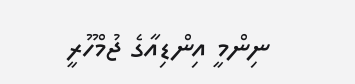ނިންމީ އިންޑިއާގެ ޖުމްހޫރީ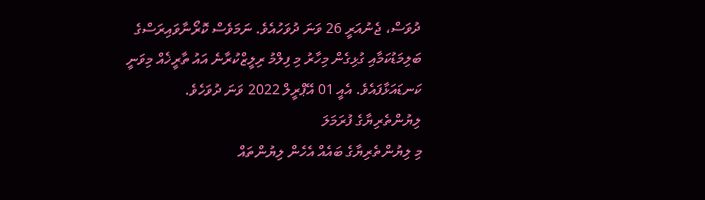ދުވަސް، ޖެނުއަރީ 26 ވަނަ ދުވަހުއެވެ. ނަމަވެސް ކޮރޯނާވައިރަސްގެ ބަލިމަޑުކަމާއި ގުޅިގެން މިހާރު މި ފިލްމު ރިލީޒްކުރާނެ އައު ތާރީޚެއް މިވަނީ ކަނޑައަޅާފައެވެ. އެއީ 01 އޭޕްރީލް 2022 ވަނަ ދުވަހެވެ.
ލިޔުންތެރިޔާގެ ފުރަމަލަ
މި ލިޔުންތެރިޔާގެ ބައެއް އެހެން ލިޔުންތައް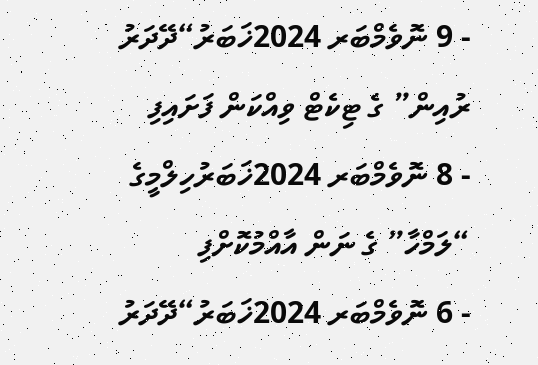- 9 ނޮވެމްބަރ 2024ޚަބަރު“ދޭދަރު ރުއިން” ގެ ޓިކެޓް ވިއްކަން ފަށައިފި
- 8 ނޮވެމްބަރ 2024ޚަބަރުހިލްމީގެ “ލަމްހާ” ގެ ނަން އާއްމުކޮށްފި
- 6 ނޮވެމްބަރ 2024ޚަބަރު“ދޭދަރު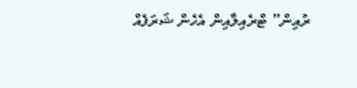ރުއިން” ޓްރެއިލާއިން އެހެން ޝަރަފެއް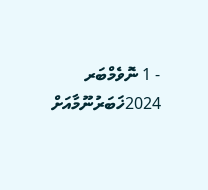- 1 ނޮވެމްބަރ 2024ޚަބަރުނޫމާއަށް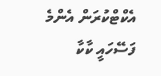އެކްޓްކުރަން އެންމެ ފަސޭހައީ ކާކާ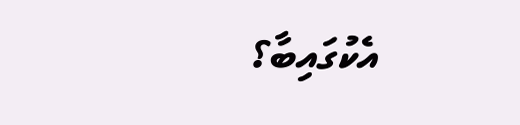އެކުގައިބާ؟